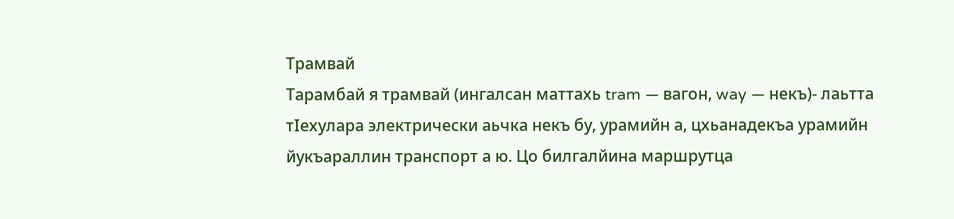Трамвай
Тарамбай я трамвай (ингалсан маттахь tram — вагон, way — некъ)- лаьтта тӀехулара электрически аьчка некъ бу, урамийн а, цхьанадекъа урамийн йукъараллин транспорт а ю. Цо билгалйина маршрутца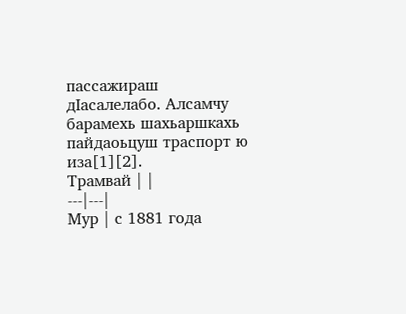пассажираш дӀасалелабо. Алсамчу барамехь шахьаршкахь пайдаоьцуш траспорт ю иза[1][2].
Трамвай | |
---|---|
Мур | с 1881 года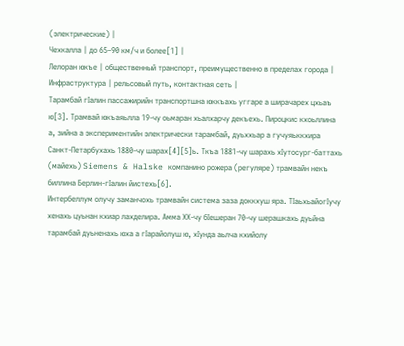(электрические) |
Чехкалла | до 65–90 км/ч и более[1] |
Лелоран юкъе | общественный транспорт, преимущественно в пределах города |
Инфраструктура | рельсовый путь, контактная сеть |
Тарамбай гӀалин пассажирийн транспортшна юккъахь уггаре а ширачарех цхьаъ ю[3]. Трамвай юкъаяьлла 19-чу оьмаран хьалхарчу декъехь. Пироцкис кхоьллина а, зийна а экспериментийн электрически тарамбай, дуьххьар а гучуяьккхира Санкт-Петарбухахь 1880-чу шарах[4][5]ь. Ткъа 1881-чу шарахь хӀутосург-баттахь (майехь) Siemens & Halske компанино рожера (регуляре) трамвайн некъ биллина Берлин-гӀалин йистехь[6].
Интербеллум олучу заманчохь трамвайн система заза доккхуш яра. ТӀаьхьайогӀучу хенахь цуьнан кхиар лахделира. Амма ХХ-чу бӀешеран 70-чу шерашкахь дуьйна тарамбай дуьненахь юха а гӀарайолуш ю, хӀунда аьлча кхийолу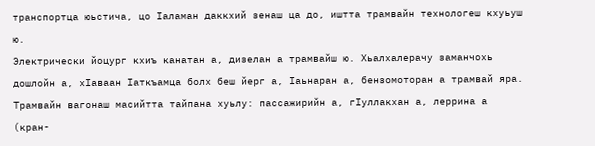транспортца юьстича, цо Ӏаламан даккхий зенаш ца до, иштта трамвайн технологеш кхуьуш ю.
Электрически йоцург кхиъ канатан а, дизелан а трамвайш ю. Хьалхалерачу заманчохь дошлойн а, хӀаваан Ӏаткъамца болх беш йерг а, Ӏаьнаран а, бензомоторан а трамвай яра.
Трамвайн вагонаш масийтта тайпана хуьлу: пассажирийн а, гӀуллакхан а, леррина а (кран-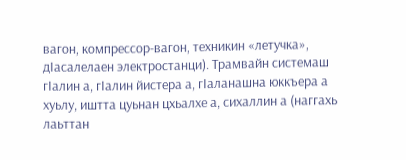вагон, компрессор-вагон, техникин «летучка», дӀасалелаен электростанци). Трамвайн системаш гӀалин а, гӀалин йистера а, гӀаланашна юккъера а хуьлу, иштта цуьнан цхьалхе а, сихаллин а (наггахь лаьттан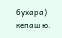бухара) кепаш ю.